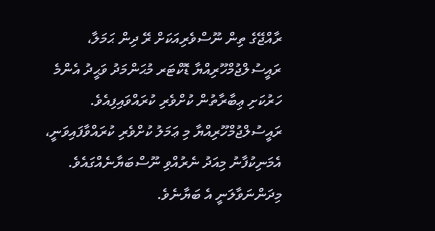ރާއްޖޭގެ ތިން ނޫސްވެރިއަކަށް ރޭ ދިން ޙަމަލާ، ރައީސުލްޖުމްހޫރިއްޔާ ޑޮކްޓަރ މުޙަންމަދު ވަޙީދު އެންމެ ހަރުކަށި ޢިބާރާތުން ކުށްވެރި ކުރައްވައިފިއެވެ. ރައީސުލްޖުމްހޫރިއްޔާ މި ޢަމަލު ކުށްވެރި ކުރައްވާފައިވަނީ، އެމަނިކުފާނު މިއަދު ނެރުއްވި ނޫސްބަޔާނެއްގައެވެ. މިދަންނަވާލަނީ އެ ބަޔާނެވެ.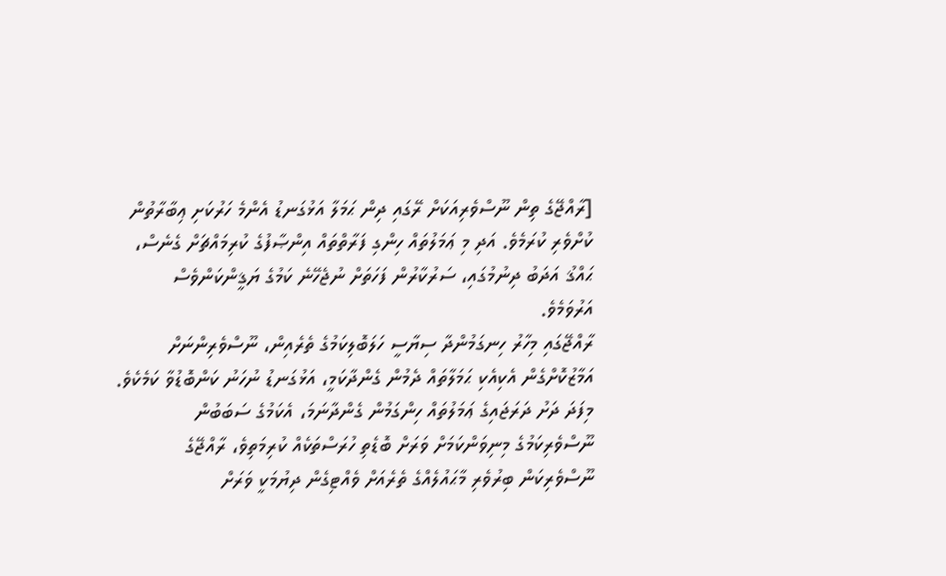[ރާއްޖޭގެ ތިން ނޫސްވެރިއަކަށް ރޭގައި ދިން ޙަމަލާ އަޅުގަނޑު އެންމެ ހަރުކަށި ޢިބާރާތުން ކުށްވެރި ކުރަމެވެ. އަދި މި ޢަމަލުތައް ހިންގި ފަރާތްތައް އިންޞާފުގެ ކުރިމައްޗަށް ގެނެސް، ޙައްޤު އަދަބު ދިނުމުގައި، ސަރުކާރުން ފަހަތަށް ނުޖެހޭނެ ކަމުގެ ޔަޤީންކަންވެސް އަރުވަމެވެ.
ރާއްޖޭގައި މިހާރު ހިނގަމުންދާ ސިޔާސީ ހަލަބޮލިކަމުގެ ތެރެއިން، ނޫސްވެރިންނަށް އަމާޒުކޮށްގެން އެކިއެކި ޙަމަލާތައް ދެމުން ގެންދާކަމީ، އަޅުގަނޑު ނުހަނު ކަންބޮޑުވާ ކަމެކެވެ. މިފަދަ ދަށު ދަރަޖައިގެ ޢަމަލުތައް ހިންގަމުން ގެންދާނަމަ، އެކަމުގެ ސަބަބުން ނޫސްވެރިކަމުގެ މިނިވަންކަމަށް ވަރަށް ބޮޑެތި ހުރަސްތަކެއް ކުރިމަތިވެ، ރާއްޖޭގެ ނޫސްވެރިކަން ބިރުވެރި މާޙައުލެއްގެ ތެރެއަށް ވެއްޓިގެން ދިޔުމަކީ ވަރަށް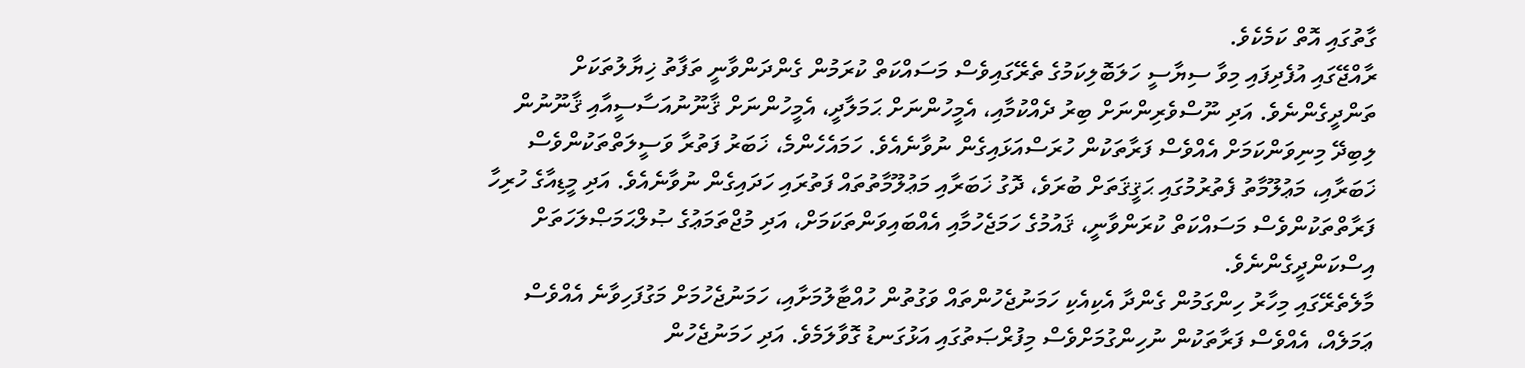ގާތުގައި އޮތް ކަމެކެވެ.
ރާއްޖޭގައި އުފެދިފައި މިވާ ސިޔާސީ ހަލަބޮލިކަމުގެ ތެރޭގައިވެސް މަސައްކަތް ކުރަމުން ގެންދަންވާނީ ތަފާތު ޚިޔާލުތަކަށް ތަންދީގެންނެވެ. އަދި ނޫސްވެރިންނަށް ބިރު ދެއްކުމާއި، އެމީހުންނަށް ޙަމަލާދީ، އެމީހުންނަށް ޤާނޫނުއަސާސީއާއި ޤާނޫނުން ލިބިދޭ މިނިވަންކަމަށް އެއްވެސް ފަރާތަކުން ހުރަސްއަޅައިގެން ނުވާނެއެވެ. ހަމައެހެންމެ، ޚަބަރު ފަތުރާ ވަސީލަތްތަކުންވެސް ޚަބަރާއި، މަޢުލޫމާތު ފެތުރުމުގައި ޙަޤީޤަތަށް ބުރަވެ، ދޮގު ޚަބަރާއި މަޢުލޫމާތުތައް ފަތުރައި ހަދައިގެން ނުވާނެއެވެ. އަދި މީޑިއާގެ ހުރިހާ ފަރާތްތަކުންވެސް މަސައްކަތް ކުރަންވާނީ، ޤައުމުގެ ހަމަޖެހުމާއި އެއްބައިވަންތަކަމަށް، އަދި މުޖްތަމަޢުގެ ޞުލްޙަމަޞްލަހަތަށް އިސްކަންދީގެންނެވެ.
މާލެތެރޭގައި މިހާރު ހިންގަމުން ގެންދާ އެކިއެކި ހަމަނުޖެހުންތައް ވަގުތުން ހުއްޓާލުމަށާއި، ހަމަނުޖެހުމަށް މަގުފަހިވާނެ އެއްވެސް ޢަމަލެއް، އެއްވެސް ފަރާތަކުން ނުހިންގުމަށްވެސް މިފުރްޞަތުގައި އަޅުގަނޑު ގޮވާލަމެވެ. އަދި ހަމަނުޖެހުން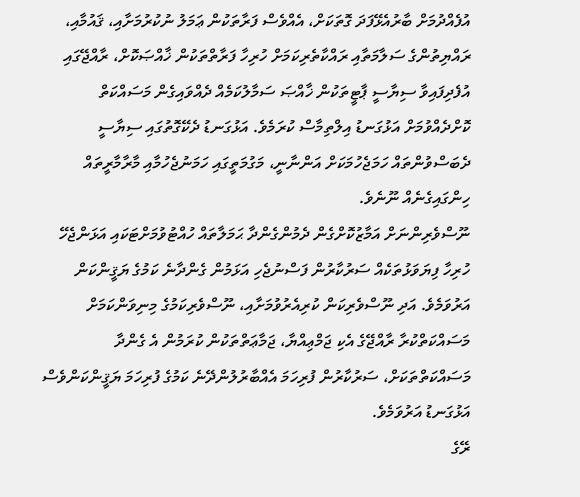އުފެއްދުމަށް ބާރުއެޅޭފަދަ ގޮތަކަށް، އެއްވެސް ފަރާތަކުން ޢަމަލު ނުކުރުމަށާއި، ޤައުމާއި، ރައްޔިތުންގެ ސަލާމަތާއި ރައްކާތެރިކަމަށް ހުރިހާ ފަރާތްތަކުން ޚާއްޞަކޮށް، ރާއްޖޭގައި އުފެދިފައިވާ ސިޔާސީ ޕާޓީތަކުން ޚާއްޞަ ސަމާލުކަމެއް ދެއްވައިގެން މަސައްކަތް ކޮށްދެއްވުމަށް އަޅުގަނޑު އިލްތިމާސް ކުރަމެވެ. އަޅުގަނޑު ދެކޭގޮތުގައި ސިޔާސީ ދެބަސްވުންތައް ހަމަޖެހުމަކަށް އަންނާނީ، މަގުމަތީގައި ހަމަނުޖެހުމާއި މާރާމާރީތައް ހިންގައިގެނެއް ނޫނެވެ.
ނޫސްވެރިންނަށް އަމާޒުކޮށްގެން ދެމުންގެންދާ ޙަމަލާތައް ހުއްޓުވުމަށްޓަކައި އަޅަންޖެހޭ ހުރިހާ ފިޔަވަޅުތަކެއް ސަރުކާރުން ފަސްނުޖެހި އަޅަމުން ގެންދާނެ ކަމުގެ ޔަޤީންކަން އަރުވަމެވެ. އަދި ނޫސްވެރިކަން ކުރިއެރުވުމަށާއި، ނޫސްވެރިކަމުގެ މިނިވަންކަމަށް މަސައްކަތްކުރާ ރާއްޖޭގެ އެކި ޖަމްޢިއްޔާ، ޖަމާޢަތްތަކުން ކުރަމުން އެ ގެންދާ މަސައްކަތްތަކަށް، ސަރުކާރުން ފުރިހަމަ އެއްބާރުލުންދޭނެ ކަމުގެ ފުރިހަމަ ޔަޤީންކަންވެސް އަޅުގަނޑު އަރުވަމެވެ.
ރޭގެ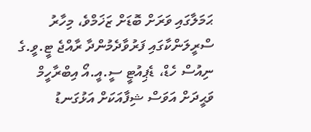ޙަމަލާގައި ވަރަށް ބޮޑަށް ޒަޚަމްވެ، މިހާރު ސްރީލަންކާގައި ފަރުވާދެމުންދާ ރާއްޖެ ޓީ.ވީ.ގެ ނިއުސް ހެޑް، ޑެޕިއުޓީ ސީ.އީ.އޯ އިބްރާހީމް ވަޙީދަށް އަވަސް ޝިފާއަކަށް އަޅުގަނޑު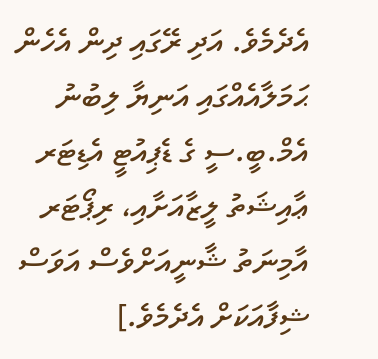އެދެމެވެ. އަދި ރޭގައި ދިން އެހެން ޙަމަލާއެއްގައި އަނިޔާ ލިބުނު އެމް.ބީ.ސީ ގެ ޑެޕިއުޓީ އެޑިޓަރ ޢާއިޝަތު ލީޒާއަށާއި، ރިޕޯޓަރ އާމިނަތު ޝާނީއަށްވެސް އަވަސް ޝިފާއަކަށް އެދެމެވެ.]